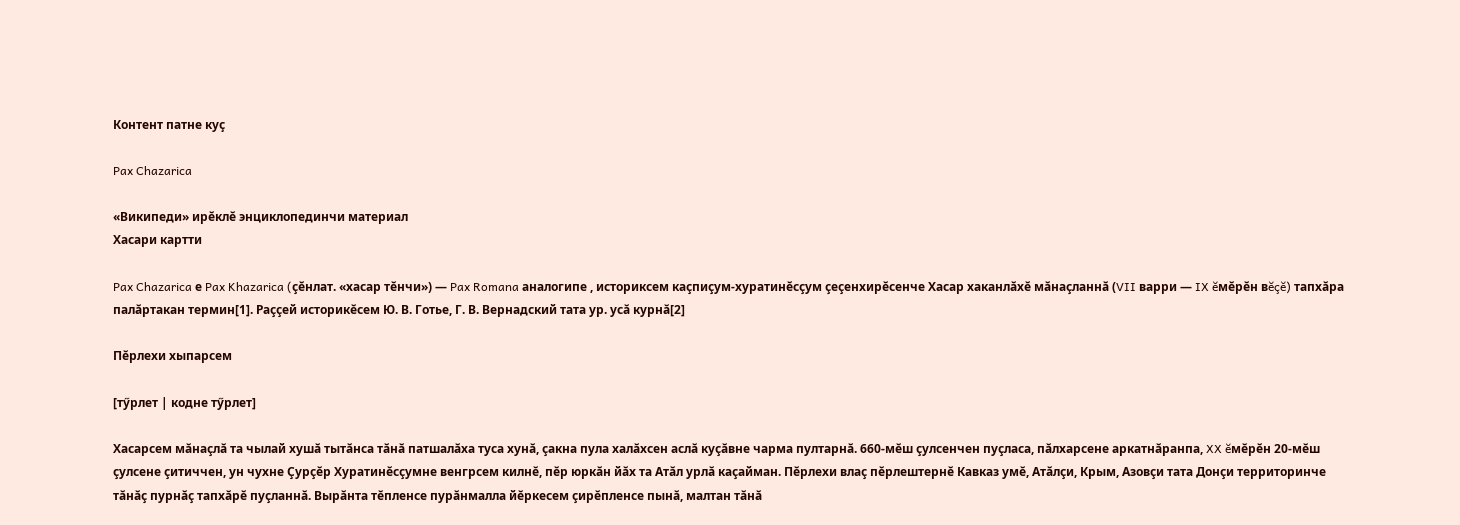Контент патне куҫ

Pax Chazarica

«Википеди» ирĕклĕ энциклопединчи материал
Хасари картти

Pax Chazarica е Pax Khazarica (çĕнлат. «хасар тĕнчи») — Pax Romana аналогипе , историксем каçпиçум-хуратинĕсçум çеçенхирĕсенче Хасар хаканлăхĕ мăнаçланнă (VII варри — IX ĕмĕрĕн вĕçĕ) тапхăра палăртакан термин[1]. Раççей историкĕсем Ю. В. Готье, Г. В. Вернадский тата ур. усă курнă[2]

Пĕрлехи хыпарсем

[тӳрлет | кодне тӳрлет]

Хасарсем мăнаçлă та чылай хушă тытăнса тăнă патшалăха туса хунă, çакна пула халăхсен аслă куçăвне чарма пултарнă. 660-мĕш çулсенчен пуçласа, пăлхарсене аркатнăранпа, XX ĕмĕрĕн 20-мĕш çулсене çитиччен, ун чухне Çурçĕр Хуратинĕсçумне венгрсем килнĕ, пĕр юркăн йăх та Атăл урлă каçайман. Пĕрлехи влаç пĕрлештернĕ Кавказ умĕ, Атăлçи, Крым, Азовçи тата Донçи территоринче тăнăç пурнăç тапхăрĕ пуçланнă. Вырăнта тĕпленсе пурăнмалла йĕркесем çирĕпленсе пынă, малтан тăнă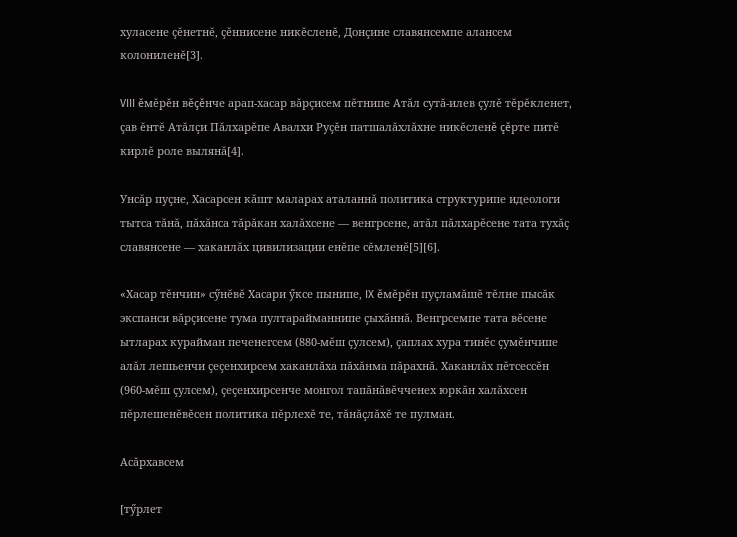хуласене çĕнетнĕ, çĕннисене никĕсленĕ, Донçине славянсемпе алансем колониленĕ[3].

VIII ĕмĕрĕн вĕçĕнче арап-хасар вăрçисем пĕтнипе Атăл сутă-илев çулĕ тĕрĕкленет, çав ĕнтĕ Атăлçи Пăлхарĕпе Авалхи Руçĕн патшалăхлăхне никĕсленĕ çĕрте питĕ кирлĕ роле вылянă[4].

Унсăр пуçне, Хасарсен кăшт маларах аталаннă политика структурипе идеологи тытса тăнă, пăхăнса тăрăкан халăхсене — венгрсене, атăл пăлхарĕсене тата тухăç славянсене — хаканлăх цивилизации енĕпе сĕмленĕ[5][6].

«Хасар тĕнчин» сӳнĕвĕ Хасари ӳксе пынипе, IX ĕмĕрĕн пуçламăшĕ тĕлне пысăк экспанси вăрçисене тума пултарайманнипе çыхăннă. Венгрсемпе тата вĕсене ытларах курайман печенегсем (880-мĕш çулсем), çаплах хура тинĕс çумĕнчипе алăл лешьенчи çеçенхирсем хаканлăха пăхăнма пăрахнă. Хаканлăх пĕтсессĕн (960-мĕш çулсем), çеçенхирсенче монгол тапăнăвĕчченех юркăн халăхсен пĕрлешенĕвĕсен политика пĕрлехĕ те, тăнăçлăхĕ те пулман.

Асăрхавсем

[тӳрлет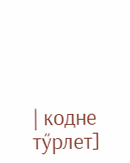| кодне тӳрлет]